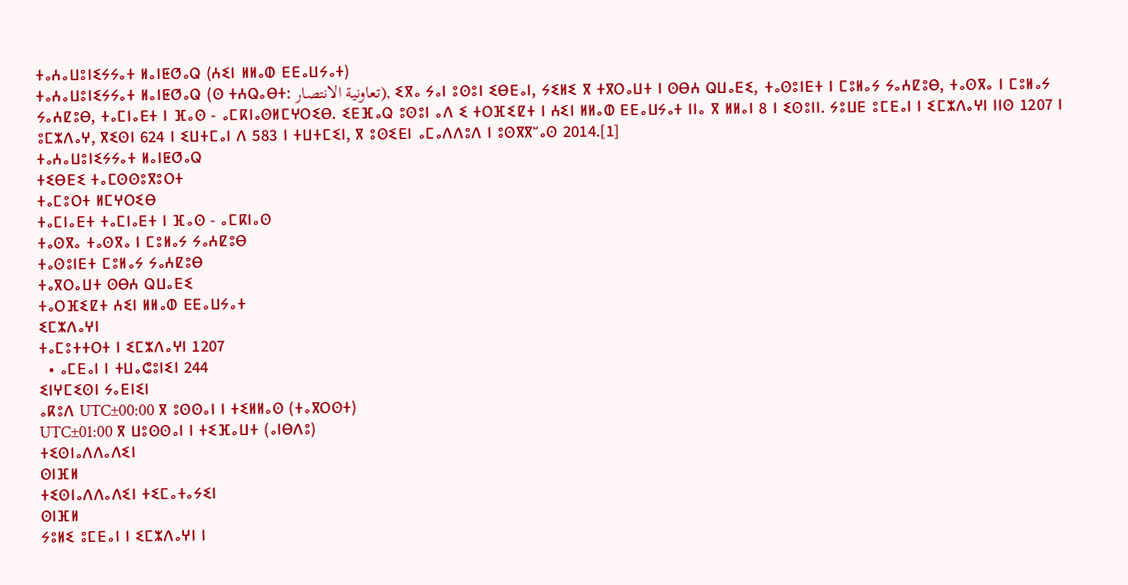ⵜⴰⵄⴰⵡⵓⵏⵉⵢⵢⴰⵜ ⵍⴰⵏⵟⵚⴰⵕ (ⵄⵉⵏ ⵍⵍⴰⵀ ⴹⴹⴰⵡⵢⴰⵜ)
ⵜⴰⵄⴰⵡⵓⵏⵉⵢⵢⴰⵜ ⵍⴰⵏⵟⵚⴰⵕ (ⵙ ⵜⵄⵕⴰⴱⵜ: تعاونية الانتصار), ⵉⴳⴰ ⵢⴰⵏ ⵓⵙⵓⵏ ⵉⴱⴹⴰⵏ, ⵢⵉⵍⵉ ⴳ ⵜⴳⵔⴰⵡⵜ ⵏ ⵙⴱⵄ ⵕⵡⴰⴹⵉ, ⵜⴰⵙⵓⵏⴹⵜ ⵏ ⵎⵓⵍⴰⵢ ⵢⴰⵄⵇⵓⴱ, ⵜⴰⵙⴳⴰ ⵏ ⵎⵓⵍⴰⵢ ⵢⴰⵄⵇⵓⴱ, ⵜⴰⵎⵏⴰⴹⵜ ⵏ ⴼⴰⵙ - ⴰⵎⴽⵏⴰⵙⵍⵎⵖⵔⵉⴱ. ⵉⴹⴼⴰⵕ ⵓⵙⵓⵏ ⴰⴷ ⵉ ⵜⵔⴼⵉⵇⵜ ⵏ ⵄⵉⵏ ⵍⵍⴰⵀ ⴹⴹⴰⵡⵢⴰⵜ ⵏⵏⴰ ⴳ ⵍⵍⴰⵏ 8 ⵏ ⵉⵙⵓⵏⵏ. ⵢⵓⵡⴹ ⵓⵎⴹⴰⵏ ⵏ ⵉⵎⵣⴷⴰⵖⵏ ⵏⵏⵙ 1207 ⵏ ⵓⵎⵣⴷⴰⵖ, ⴳⵉⵙⵏ 624 ⵏ ⵉⵡⵜⵎⴰⵏ ⴷ 583 ⵏ ⵜⵡⵜⵎⵉⵏ, ⴳ ⵓⵙⵉⴹⵏ ⴰⵎⴰⴷⴷⵓⴷ ⵏ ⵓⵙⴳⴳⵯⴰⵙ 2014.[1]
ⵜⴰⵄⴰⵡⵓⵏⵉⵢⵢⴰⵜ ⵍⴰⵏⵟⵚⴰⵕ
ⵜⵉⴱⴹⵉ ⵜⴰⵎⵙⵙⵓⴳⵓⵔⵜ
ⵜⴰⵎⵓⵔⵜ ⵍⵎⵖⵔⵉⴱ
ⵜⴰⵎⵏⴰⴹⵜ ⵜⴰⵎⵏⴰⴹⵜ ⵏ ⴼⴰⵙ - ⴰⵎⴽⵏⴰⵙ
ⵜⴰⵙⴳⴰ ⵜⴰⵙⴳⴰ ⵏ ⵎⵓⵍⴰⵢ ⵢⴰⵄⵇⵓⴱ
ⵜⴰⵙⵓⵏⴹⵜ ⵎⵓⵍⴰⵢ ⵢⴰⵄⵇⵓⴱ
ⵜⴰⴳⵔⴰⵡⵜ ⵙⴱⵄ ⵕⵡⴰⴹⵉ
ⵜⴰⵔⴼⵉⵇⵜ ⵄⵉⵏ ⵍⵍⴰⵀ ⴹⴹⴰⵡⵢⴰⵜ
ⵉⵎⵣⴷⴰⵖⵏ
ⵜⴰⵎⵓⵜⵜⵔⵜ ⵏ ⵉⵎⵣⴷⴰⵖⵏ 1207
  • ⴰⵎⴹⴰⵏ ⵏ ⵜⵡⴰⵛⵓⵏⵉⵏ 244
ⵉⵏⵖⵎⵉⵙⵏ ⵢⴰⴹⵏⵉⵏ
ⴰⴽⵓⴷ UTC±00:00 ⴳ ⵓⵙⵙⴰⵏ ⵏ ⵜⵉⵍⵍⴰⵙ (ⵜⴰⴳⵔⵙⵜ)
UTC±01:00 ⴳ ⵡⵓⵙⵙⴰⵏ ⵏ ⵜⵉⴼⴰⵡⵜ (ⴰⵏⴱⴷⵓ)
ⵜⵉⵙⵏⴰⴷⴷⴰⴷⵉⵏ
ⵙⵏⴼⵍ
ⵜⵉⵙⵏⴰⴷⴷⴰⴷⵉⵏ ⵜⵉⵎⴰⵜⴰⵢⵉⵏ
ⵙⵏⴼⵍ
ⵢⵓⵍⵉ ⵓⵎⴹⴰⵏ ⵏ ⵉⵎⵣⴷⴰⵖⵏ ⵏ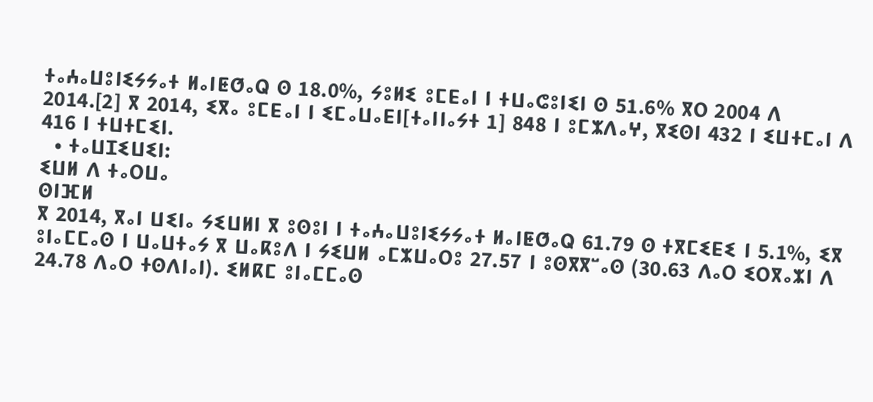ⵜⴰⵄⴰⵡⵓⵏⵉⵢⵢⴰⵜ ⵍⴰⵏⵟⵚⴰⵕ ⵙ 18.0%, ⵢⵓⵍⵉ ⵓⵎⴹⴰⵏ ⵏ ⵜⵡⴰⵛⵓⵏⵉⵏ ⵙ 51.6% ⴳⵔ 2004 ⴷ 2014.[2] ⴳ 2014, ⵉⴳⴰ ⵓⵎⴹⴰⵏ ⵏ ⵉⵎⴰⵡⴰⴹⵏ[ⵜⴰⵏⵏⴰⵢⵜ 1] 848 ⵏ ⵓⵎⵣⴷⴰⵖ, ⴳⵉⵙⵏ 432 ⵏ ⵉⵡⵜⵎⴰⵏ ⴷ 416 ⵏ ⵜⵡⵜⵎⵉⵏ.
  • ⵜⴰⵡⵊⵉⵡⵉⵏ:
ⵉⵡⵍ ⴷ ⵜⴰⵔⵡⴰ
ⵙⵏⴼⵍ
ⴳ 2014, ⴳⴰⵏ ⵡⵉⵏⴰ ⵢⵉⵡⵍⵏ ⴳ ⵓⵙⵓⵏ ⵏ ⵜⴰⵄⴰⵡⵓⵏⵉⵢⵢⴰⵜ ⵍⴰⵏⵟⵚⴰⵕ 61.79 ⵙ ⵜⴳⵎⵉⴹⵉ ⵏ 5.1%, ⵉⴳ ⵓⵏⴰⵎⵎⴰⵙ ⵏ ⵡⴰⵡⵜⴰⵢ ⴳ ⵡⴰⴽⵓⴷ ⵏ ⵢⵉⵡⵍ ⴰⵎⵣⵡⴰⵔⵓ 27.57 ⵏ ⵓⵙⴳⴳⵯⴰⵙ (30.63 ⴷⴰⵔ ⵉⵔⴳⴰⵣⵏ ⴷ 24.78 ⴷⴰⵔ ⵜⵙⴷⵏⴰⵏ). ⵉⵍⴽⵎ ⵓⵏⴰⵎⵎⴰⵙ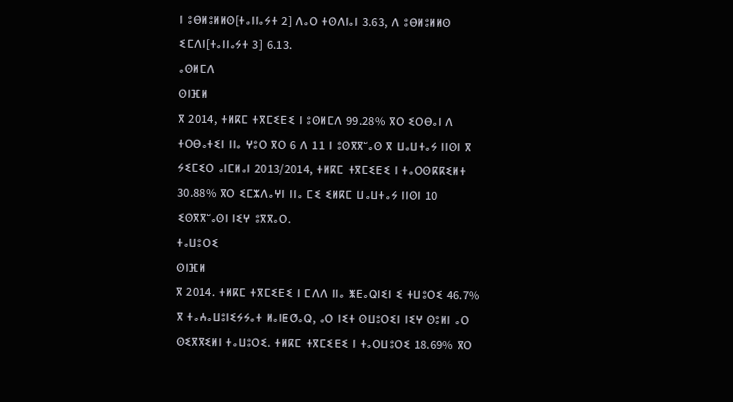ⵏ ⵓⴱⵍⵓⵍⵍⵙ[ⵜⴰⵏⵏⴰⵢⵜ 2] ⴷⴰⵔ ⵜⵙⴷⵏⴰⵏ 3.63, ⴷ ⵓⴱⵍⵓⵍⵍⵙ ⵉⵎⴷⵏ[ⵜⴰⵏⵏⴰⵢⵜ 3] 6.13.
ⴰⵙⵍⵎⴷ
ⵙⵏⴼⵍ
ⴳ 2014, ⵜⵍⴽⵎ ⵜⴳⵎⵉⴹⵉ ⵏ ⵓⵙⵍⵎⴷ 99.28% ⴳⵔ ⵉⵔⴱⴰⵏ ⴷ ⵜⵔⴱⴰⵜⵉⵏ ⵏⵏⴰ ⵖⵓⵔ ⴳⵔ 6 ⴷ 11 ⵏ ⵓⵙⴳⴳⵯⴰⵙ ⴳ ⵡⴰⵡⵜⴰⵢ ⵏⵏⵙⵏ ⴳ ⵢⵉⵎⵉⵔ ⴰⵏⵎⵍⴰⵏ 2013/2014, ⵜⵍⴽⵎ ⵜⴳⵎⵉⴹⵉ ⵏ ⵜⴰⵔⵙⴽⴽⵉⵍⵜ 30.88% ⴳⵔ ⵉⵎⵣⴷⴰⵖⵏ ⵏⵏⴰ ⵎⵉ ⵉⵍⴽⵎ ⵡⴰⵡⵜⴰⵢ ⵏⵏⵙⵏ 10 ⵉⵙⴳⴳⵯⴰⵙⵏ ⵏⵉⵖ ⵓⴳⴳⴰⵔ.
ⵜⴰⵡⵓⵔⵉ
ⵙⵏⴼⵍ
ⴳ 2014. ⵜⵍⴽⵎ ⵜⴳⵎⵉⴹⵉ ⵏ ⵎⴷⴷ ⵏⵏⴰ ⵥⴹⴰⵕⵏⵉⵏ ⵉ ⵜⵡⵓⵔⵉ 46.7% ⴳ ⵜⴰⵄⴰⵡⵓⵏⵉⵢⵢⴰⵜ ⵍⴰⵏⵟⵚⴰⵕ, ⴰⵔ ⵏⵉⵜ ⵙⵡⵓⵔⵉⵏ ⵏⵉⵖ ⵙⵓⵍⵏ ⴰⵔ ⵙⵉⴳⴳⵉⵍⵏ ⵜⴰⵡⵓⵔⵉ. ⵜⵍⴽⵎ ⵜⴳⵎⵉⴹⵉ ⵏ ⵜⴰⵔⵡⵓⵔⵉ 18.69% ⴳⵔ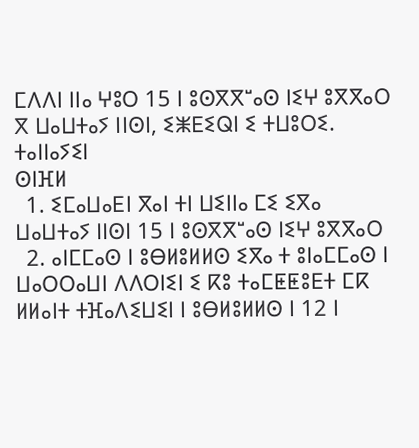ⵎⴷⴷⵏ ⵏⵏⴰ ⵖⵓⵔ 15 ⵏ ⵓⵙⴳⴳⵯⴰⵙ ⵏⵉⵖ ⵓⴳⴳⴰⵔ ⴳ ⵡⴰⵡⵜⴰⵢ ⵏⵏⵙⵏ, ⵉⵥⴹⵉⵕⵏ ⵉ ⵜⵡⵓⵔⵉ.
ⵜⴰⵏⵏⴰⵢⵉⵏ
ⵙⵏⴼⵍ
  1. ⵉⵎⴰⵡⴰⴹⵏ ⴳⴰⵏ ⵜⵏ ⵡⵉⵏⵏⴰ ⵎⵉ ⵉⴳⴰ ⵡⴰⵡⵜⴰⵢ ⵏⵏⵙⵏ 15 ⵏ ⵓⵙⴳⴳⵯⴰⵙ ⵏⵉⵖ ⵓⴳⴳⴰⵔ
  2. ⴰⵏⵎⵎⴰⵙ ⵏ ⵓⴱⵍⵓⵍⵍⵙ ⵉⴳⴰ ⵜ ⵓⵏⴰⵎⵎⴰⵙ ⵏ ⵡⴰⵔⵔⴰⵡⵏ ⴷⴷⵔⵏⵉⵏ ⵉ ⴽⵓ ⵜⴰⵎⵟⵟⵓⴹⵜ ⵎⴽ ⵍⵍⴰⵏⵜ ⵜⴼⴰⴷⵉⵡⵉⵏ ⵏ ⵓⴱⵍⵓⵍⵍⵙ ⵏ 12 ⵏ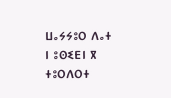ⵡⴰⵢⵢⵓⵔ ⴷⴰⵜ ⵏ ⵓⵙⵉⴹⵏ ⴳ ⵜⵓⵔⴷⵔⵜ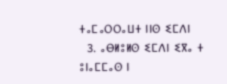ⵜⴰⵎⴰⵔⵔⴰⵡⵜ ⵏⵏⵙ ⵉⵎⴷⵏ
  3. ⴰⴱⵍⵓⵍⵙ ⵉⵎⴷⵏ ⵉⴳⴰ ⵜ ⵓⵏⴰⵎⵎⴰⵙ ⵏ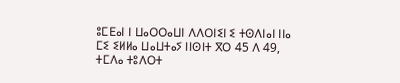ⵓⵎⴹⴰⵏ ⵏ ⵡⴰⵔⵔⴰⵡⵏ ⴷⴷⵔⵏⵉⵏ ⵉ ⵜⵙⴷⵏⴰⵏ ⵏⵏⴰ ⵎⵉ ⵉⵍⵍⴰ ⵡⴰⵡⵜⴰⵢ ⵏⵏⵙⵏⵜ ⴳⵔ 45 ⴷ 49, ⵜⵎⴷⴰ ⵜⵓⴷⵔⵜ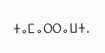ⵜⴰⵎⴰⵔⵔⴰⵡⵜ.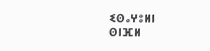ⵉⵙⴰⵖⵓⵍⵏ
ⵙⵏⴼⵍ